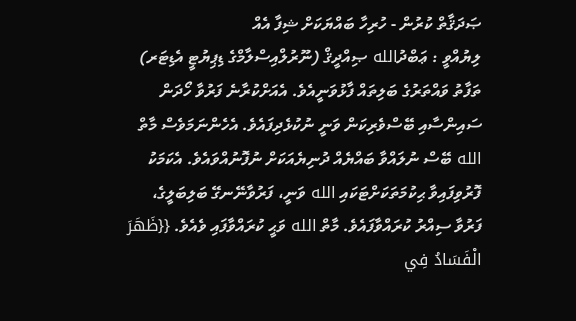ޞަދަޤާތް ކުރުން - ހުރިހާ ބައްޔަކަށް ޝިފާ އެއް
ލިޔުއްވީ : ޢަބްދުالله ޞިއްދީޤް (ނޫރުލްއިސްލާމްގެ ޑިޕިޔުޓީ އެޑިޓަރ)
ތަފާތު ވައްތަރުގެ ބަލިތައް ފާޅުވަނީއެވެ. އެއަށްކުރާނެ ފަރުވާ ހޯދަން ސައިންސާއި ބޭސްވެރިކަން ވަނީ ނުކުޅެދިފައެވެ. އެހެންނަމަވެސް މާތް الله ބޭސް ނުލައްވާ ބައްޔެއް ދުނިޔެއަކަށް ނުފޮނުއްވައެވެ. އެކަމަކު ފޮރުވިފައިވާ ޙިކުމަތަކަށްޓަކައި الله ވަނީ، ފަރުވާނޭނގޭ ބަލިބަލީގެ، ފަރުވާ ސިއްރު ކުރައްވާފައެވެ. މާތް الله ވަޙީ ކުރައްވާފައި ވެއެވެ. {{ظَهَرَ الْفَسَادُ فِي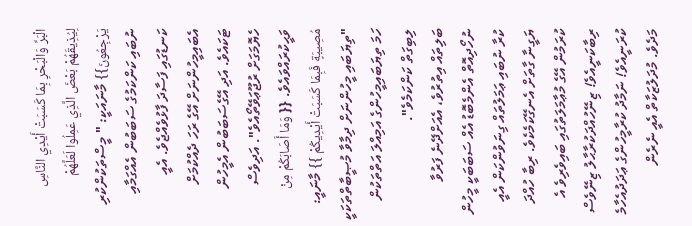الْبَرِّ وَالْبَحْرِ بِمَا كَسَبَتْ أَيْدِي النَّاسِ لِيُذِيقَهُمْ بَعْضَ الَّذِي عَمِلُوا لَعَلَّهُمْ يَرْجِعُونَ}} މާނައަކީ: " މީސްތަކުންކުރި ނުބައި ކަންކަމުގެ ސަބަބުން އެއްގަމާއި ކަނޑުގައި ފަސާދަ ފާޅުވެއްޖެވެ. އެއީ އެބައިމީހުންނަށް އޭގެ ރަހަ ދެއްކުމަށް ޓަކައެވެ. އަދި އޭގެސަބަބުން އެމީހުން ހެޔޮމަގަށް ރުޖޫޢަވޭތޯއެވެ". އަދިވެސް ވަޙީކުރައްވައެވެ. {{ وَمَا أَصَابَكُمْ مِنْ مُصِيبَةٍ فَبِمَا كَسَبَتْ أَيْدِيكُمْ }} މާނައީ: "ތިޔަބައި މީހުންނަށް ދިމާވާ މުޞީބާތްތަކަކީ ހަމަ ތިޔަބައިމީހުންގެ އަމިއްލަ އަތްތަކުން ލިބިގަތް ކަންކަމެވެ".
ބަލިތައް އިތުރުވެ، އެއަށްދޭނެ ފަރުވާ ނުހޯދިއޮތް އެންމެބޮޑު އެއް ސަބަބަކީ މީހުން ކުރާ ނުބައި ޢަމަލުތައް ގިނަވުންކަން އެއީ ޔަގީނާ ގާތަށް އެނގޭކަމެކެވެ. ރިބާ ހުއްދަ ކުރަމުން އޭގެ މުޢާމަލަތުގައި ބައިވެރިވެ އެ ރިބާކަނީއެވެ! ޒިނޭހުއްދަކުރާޙާލު ޒިނޭވެސް ކުރަނީއެވެ! ނަމާދު ކުރާމީހުންގެ ޢަދަދުއެހާމެ މަދެވެ. މުދަލުޒަކާތް އެއީ ނެރެން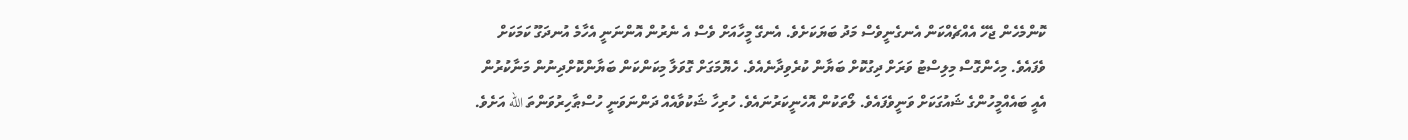ކޮންމެހެން ޖެހޭ އެއްޗެއްކަން އެނގެނީވެސް މަދު ބަޔަކަށެވެ. އެނގޭ މީހާއަށް ވެސް އެ ނެރުން އޮންނަނީ އެހާމެ އުނދަގޫ ކަމަކަށް ވެފައެވެ. މިހެންގޮސް މިލިސްޓު ވަރަށް ދިގުކޮށް ބަޔާން ކުރެވިދާނެއެވެ. ހެޔޮމަގަށް ގޮވަލާ މިކަންކަން ބަޔާންކޮށްދިނުން މަނާކުރުން އެއީ ބައެއްމީހުންގެ ޝައުގަކަށް ވަނީވެފައެވެ. ލޯތަކުން އޮހެނީކަރުނައެވެ. ހުރިހާ ޝަކުވާއެއް ދަންނަވަނީ ހުސްޠާހިރުވަންތަ الله އަށެވެ.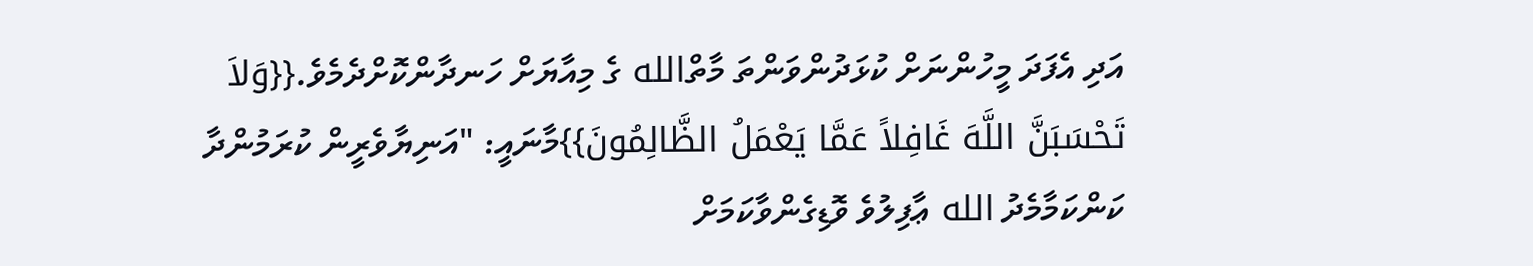އަދި އެފަދަ މީހުންނަށް ކުޅަދުންވަންތަ މާތްالله ގެ މިއާޔަށް ހަނދާންކޮށްދެމެވެ.{{وَلاَ تَحْسَبَنَّ اللَّهَ غَافِلاً عَمَّا يَعْمَلُ الظَّالِمُونَ}}މާނައީ: "އަނިޔާވެރީން ކުރަމުންދާ ކަންކަމާމެދު الله ޢާފިލުވެ ވޮޑިގެންވާކަމަށް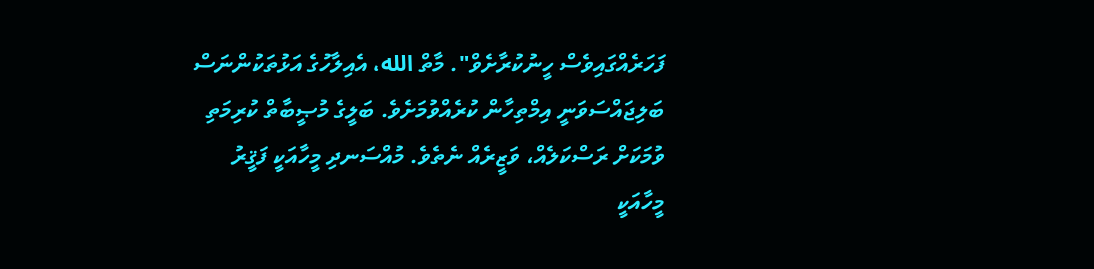ފަހަރެއްގައިވެސް ހީނުކުރާށެވް". މާތް الله، އެއިލާހުގެ އަޅުތަކުންނަސް ބަލިޖައްސަވަނީ އިމްތިހާން ކުރެއްވުމަށެވެ. ބަލީގެ މުޞީބާތް ކުރިމަތި ވުމަކަށް ރަސްކަލެއް، ވަޒީރެއް ނެތެވެ. މުއްސަނދި މީހާއަކީ ފަޤީރު މީހާއަކީ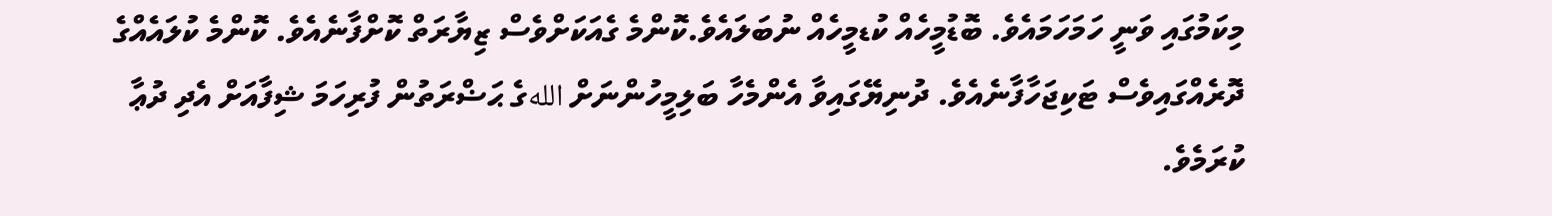މިކަމުގައި ވަނީ ހަމަހަމައެވެ. ބޮޑުމީހެއް ކުޑމީހެއް ނުބަލައެވެ.ކޮންމެ ގެއަކަށްވެސް ޒިޔާރަތް ކޮށްފާނެއެވެ. ކޮންމެ ކުލައެއްގެ ދޮރެއްގައިވެސް ޓަކިޖަހާފާނެއެވެ. ދުނިޔޭގައިވާ އެންމެހާ ބަލިމީހުންނަށް اللهގެ ޙަޟްރަތުން ފުރިހަމަ ޝިފާއަށް އެދި ދުޢާ ކުރަމެވެ.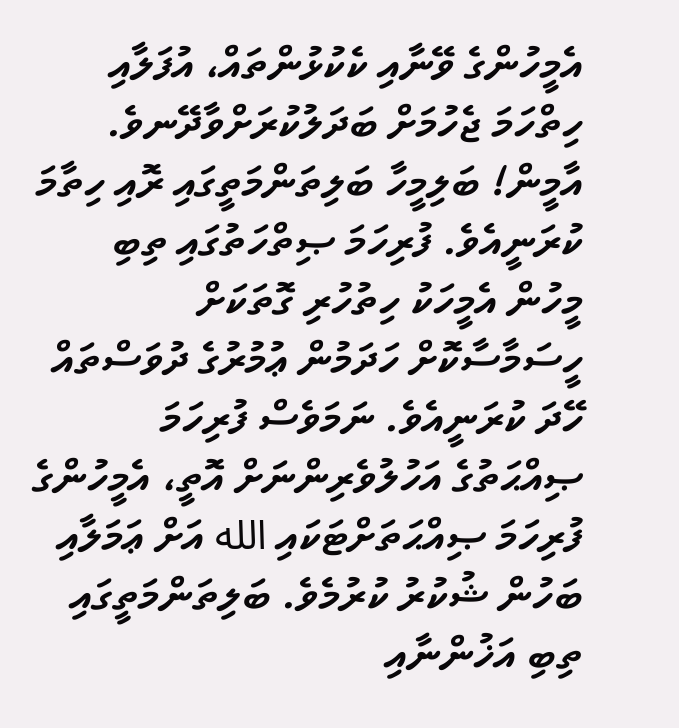އެމީހުންގެ ވޭނާއި ކެކުޅުންތައް، އުފަލާއި ހިތްހަމަ ޖެހުމަށް ބަދަލުކުރަށްވާދޭނވެ. އާމީން! ބަލިމީހާ ބަލިތަންމަތީގައި ރޮއި ހިތާމަ ކުރަނީއެވެ. ފުރިހަމަ ޞިތްހަތުގައި ތިބި މީހުން އެމީހަކު ހިތުހުރި ގޮތަކަށް ހީސަމާސާކޮށް ހަދަމުން ޢުމުރުގެ ދުވަސްތައް ހޭދަ ކުރަނީއެވެ. ނަމަވެސް ފުރިހަމަ ޞިއްޙަތުގެ އަހުލުވެރިންނަށް އޮތީ، އެމީހުންގެ ފުރިހަމަ ޞިއްޙަތަށްޓަކައި الله އަށް ޢަމަލާއި ބަހުން ޝުކުރު ކުރުމެވެ. ބަލިތަންމަތީގައި ތިބި އަޚުންނާއި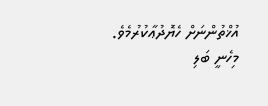އުޚްތުންނަށް ހެޔޮދުޢާކުރުމެވެ. މިހެނީ ބަލި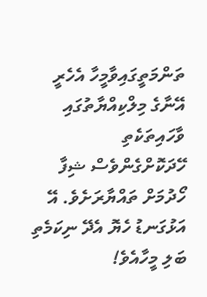ތަންމަތީގައިވާމީހާ އެހެރީ އޭނާގެ މިލްކިއްޔާތުގައި ވާހައިތަކެތި ހޭދަކޮށްގެންވެސް ޝިފާ ހޯދުމަށް ތައްޔާރަށެވެ. އޭ އަޅުގަނޑު ހެޔޮ އެދޭ ނިކަމެތި ބަލި މީހާއެވެ!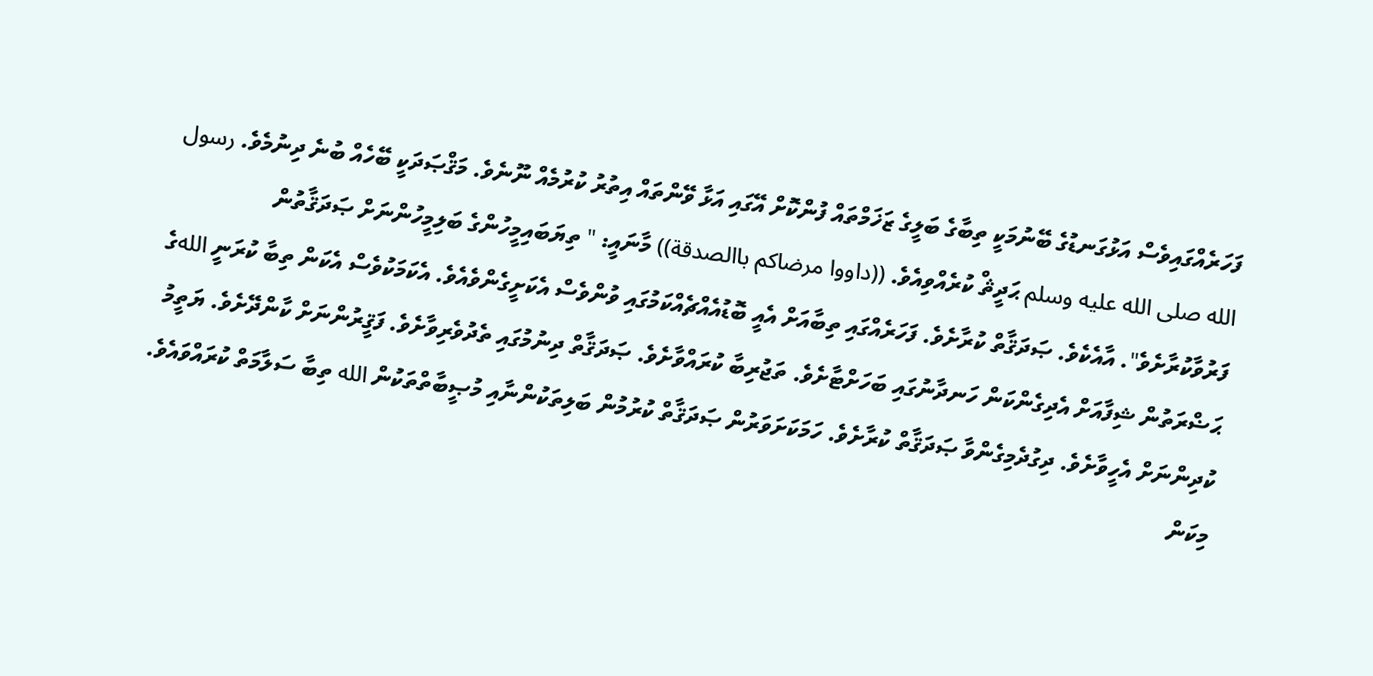ފަހަރެއްގައިވެސް އަޅުގަނޑުގެ ބޭނުމަކީ ތިބާގެ ބަލީގެ ޒަޚަމްތައް ފުންކޮށް އޭގައި އަޅާ ވޭންތައް އިތުރު ކުރުމެއް ނޫނެވެ. މަޤްޞަދަކީ ބޭހެއް ބުނެ ދިނުމެވެ. رسول الله صلى الله عليه وسلم ޙަދީޘް ކުރެއްވިއެވެ. ((داووا مرضاكم باالصدقة)) މާނައީ: " ތިޔަބައިމީހުންގެ ބަލިމީހުންނަށް ޞަދަޤާތުން ފަރުވާކުރާށެވެ". އާއެކެވެ. ޞަދަޤާތް ކުރާށެވެ. ފަހަރެއްގައި ތިބާއަށް އެއީ ބޮޑުއެއްޗެއްކަމުގައި ވުންވެސް އެކަށީގެންވެއެވެ. އެކަމަކުވެސް އެކަން ތިބާ ކުރަނީ اللهގެ ޙަޟްރަތުން ޝިފާއަށް އެދިގެންކަން ހަނދާނުގައި ބަހަށްޓާށެވެ. ތަޖުރިބާ ކުރައްވާށެވެ. ޞަދަޤާތް ދިނުމުގައި ތެދުވެރިވާށެވެ. ފަޤީރުންނަށް ކާންދޭށެވެ. ޔަތީމު ކުދިންނަށް އެހީވާށެވެ. ދިގުދެމިގެންވާ ޞަދަޤާތް ކުރާށެވެ. ހަމަކަށަވަރުން ޞަދަޤާތް ކުރުމުން ބަލިތަކުންނާއި މުޞީބާތްތަކުން الله ތިބާ ސަލާމަތް ކުރައްވައެވެ. މިކަން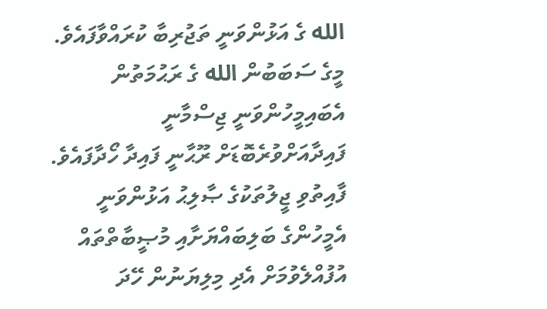الله ގެ އަޅުންވަނީ ތަޖުރިބާ ކުރައްވާފައެވެ. މީގެ ސަބަބުން الله ގެ ރަޙުމަތުން އެބައިމީހުންވަނީ ޖިސްމާނީ ފައިދާއަށްވުރެބޮޑަށް ރޫޙާނީ ފައިދާ ހޯދާފައެވެ. ފާއިތުވި ޖީލުތަކުގެ ޞާލިޙު އަޅުންވަނީ އެމީހުންގެ ބަލިބައްޔަށާއި މުޞީބާތްތައް އުފުއްލެވުމަށް އެދި މިލިޔަނުން ހޭދަ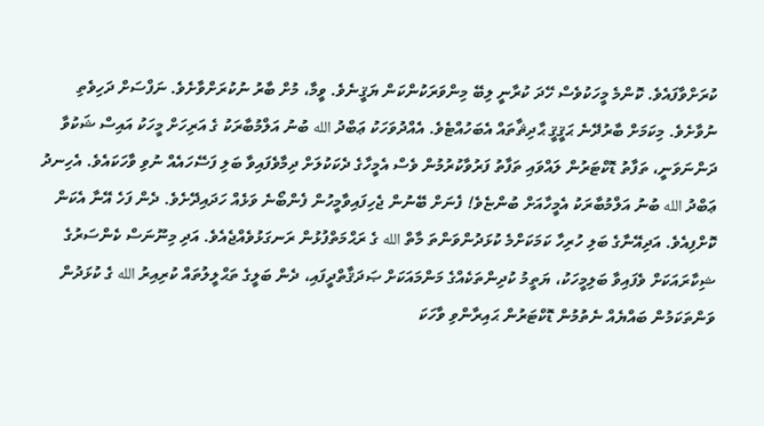ކުރަށްވާފައެވެ. ކޮންމެ މީހަކުވެސް ހޭދަ ކުރާނީ ލިބޭ މިންވަރަކުންކަން ޔަޤީނެވެ. ވީމާ، މުށް ބާރު ނުކުރަށްވާށެވެ. ނަފްސަށް ދަހިވެތި ނުވާށެވެ. މިކަމަށް ބާރުދޭނެ ޙަޤީޤީ ޙާދިޘާތައް އެބަހުއްޓެވެ. އެއްދުވަހަކު ޢަބްދު الله ބުނު އަލްމުބާރަކު ގެ އަރިހަށް މީހަކު އައިސް ޝަކުވާ ދަންނަވަނީ، ތަފާތު ޑޮކްޓަރުން ލައްވައި ތަފާތު ފަރުވާކުރުމުން ވެސް އެމީހާގެ ދެކަކުލަށް ދިމާވެފައިވާ ބަލި ފަސޭހައެއް ނުވި ވާހަކައެވެ. އެހިނދު ޢަބްދު الله ބުނު އަލްމުބާރަކު އެމީހާއަށް ބުންޏެވެ! ފެނަށް ބޭނުން ޖެހިފައިވާމީހުން ފެންބޯނެ ވަޅެއް ހަދައިދޭށެވެ. ދެން ފަހެ އޭނާ އެކަން ކޮށްފިއެވެ. އަދިއޭނާގެ ބަލި ހުރިހާ ކަމަކަށްމެ ކުޅަދުންވަންތަ މާތް الله ގެ ރަޙްމަތްފުޅުން ރަނގަޅުވެއްޖެއެވެ. އަދި މިނޫނަސް ކެންސަރުގެ ޝިކާރައަކަށް ވެފައިވާ ބަލިމީހަކު، ޔަތީމު ކުދިންތަކެއްގެ މަންމައަކަށް ޞަދަޤާތްދީފައި، ދެން ބަލީގެ ތަޙްލީލުތައް ކުރިއިރު الله ގެ ކުޅަދުން ވަންތަކަމުން ބައްޔެއް ނެތުމުން ޑޮކްޓަރުން ޙައިރާންވި ވާހަކަ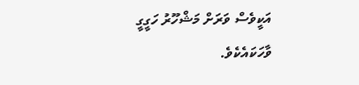އަކީވެސް ވަރަށް މަޝްހޫރު ހަގީގީ ވާހަކައެކެވެ.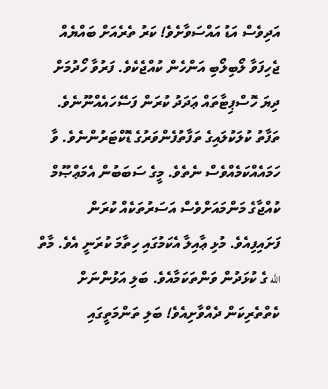އަދިވެސް އަޑު އައްސަވާށެވެ! ކަރު ތެރެއަށް ބައްޔެއް ޖެހިފަވާ ލޯބިލޯބި އަންހެން ކުއްޖެކެވެ. ފަރުވާ ހޯދުމަށް ދިޔަ ހޮސްޕިޓާތައް ޢަދަދު ކުރަން ފަސޭހައެއްނޫނެވެ. ތަފާތު ކުލަކުލައިގެ ތަފާތުފެންވަރުގެ ޑޮކްޓަރުންނެވެ. ވާ ހަމައެއްކަމެއްވެސް ނެތެވެ. މީގެ ސަބަބުން އެމަޢްޞޫމް ކުއްޖާގެ މަންމައަށްވެސް އަސަރުތަކެއް ކުރަން ފަށައިފިއެވެ. މުޅި ޢާއިލާ އެކަމުގައި ހިތާމަ ކުރަނީ އެވެ. މާތް الله ގެ ކުޅަދުން ވަންތަކަމާއެވެ. ބަލި އަޅުންނަށް ކެތްތެރިކަން ދެއްވާށިއެވެ! ބަލި ތަންމަތީގައި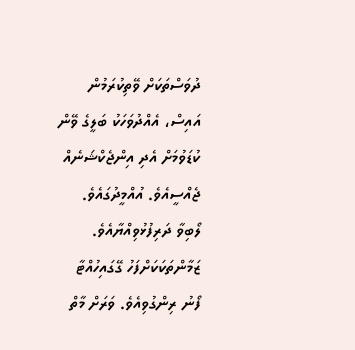ދުވަސްތަކަށް ވޭތިކުރަމުން އައިސް، އެއްދުވަހަކު ބަލީގެ ވޭން ކުޑަވުމަށް އެދި އިންޖެކްޝަނެއް ޖެއްސީއެވެ. އުއްމީދުގައެވެ. ލޯބިވާ ދަރިފުޅުވިއްޔާއެވެ. ޒަމާންތަކަކަށްފަހު ގޭގައިހުއްޓާ ފޯނު ރިންގުވިއެވެ. ވަރަށް މާތް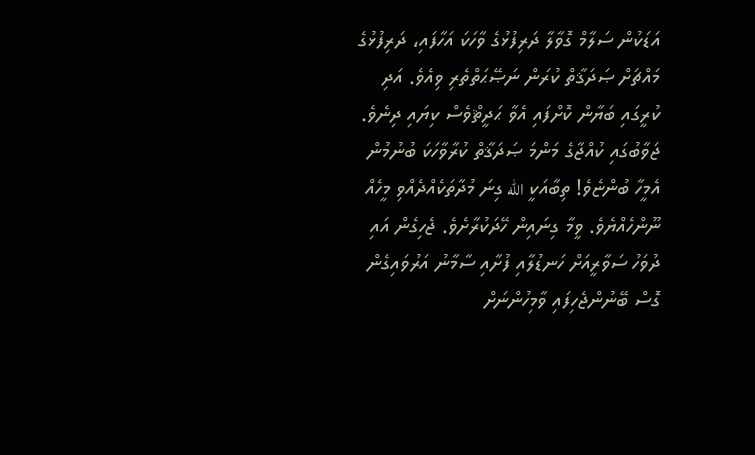އަޑަކުން ސަލާމް ގޮވާލާ ދަރިފުޅުގެ ވާހަކަ އަހާފައި، ދަރިފުޅުގެ މައްޗަށް ޞަދަޤާތް ކުރަން ނަޞޭޙަތްތެރި ވިއެވެ. އަދި ކުރީގައި ބަޔާން ކޮށްފައި އެވާ ޙަދީޘްވެސް ކިޔައި ދިނެވެ. ޖަވާބުގައި ކުއްޖާގެ މަންމަ ޞަދަޤާތް ކުރާވާހަކަ ބުނުމުން އެމީހާ ބުންޏެވެ! ތިބާއަކީ الله ގިނަ މުދާތަކެއްދެއްވި މީހެއް ނޫންހެއްޔެވެ. ވީމާ ގިނައިން ހޭދަކުރާށެވެ. ޖެހިގެން އައި ދުވަހު ސަވާރީއަށް ހަނޑުލާއި ފުށާއި ސާމާނު އަރުވައިގެން ގޮސް ބޭނުންޖެހިފައި ވާމިހުންނަށް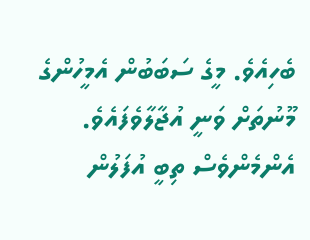ބެހިއެވެ. މީގެ ސަބަބުން އެމީހުންގެ މޫނުތަށް ވަނީ އުޖާލާވެފައެވެ. އެންމެންވެސް ތިބީ އުފަލުން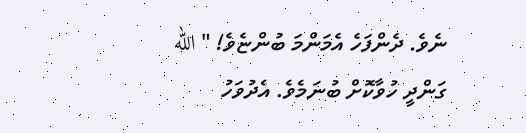ނެވެ. ދެންފަހެ އެމަންމަ ބުންޏެވެ! " الله ގަންދީ ހުވާކޮށް ބުނަމެވެ. އެދުވަހު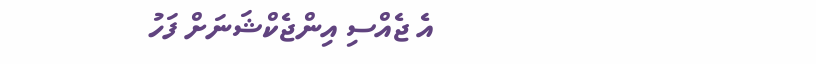އެ ޖެއްސި އިންޖެކްޝަނަށް ފަހު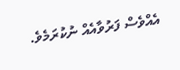އެއްވެސް ފަރުވާއެއް ނުކުރަމެވެ.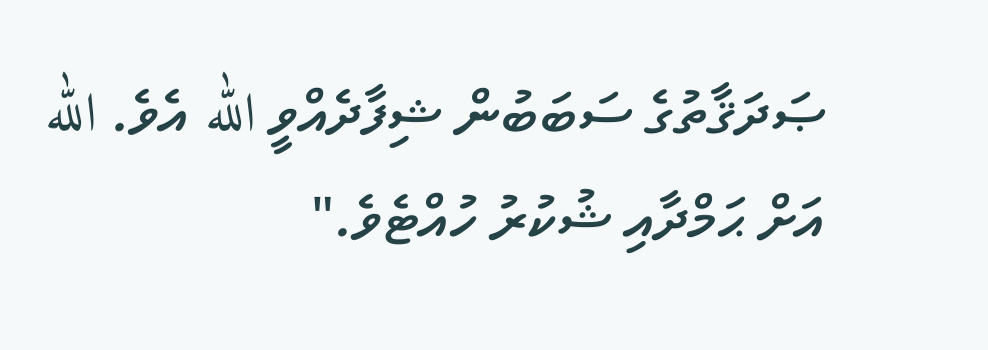ޞަދަޤާތުގެ ސަބަބުން ޝިފާދެއްވީ الله އެވެ. الله އަށް ޙަމްދާއި ޝުކުރު ހުއްޓެވެ."